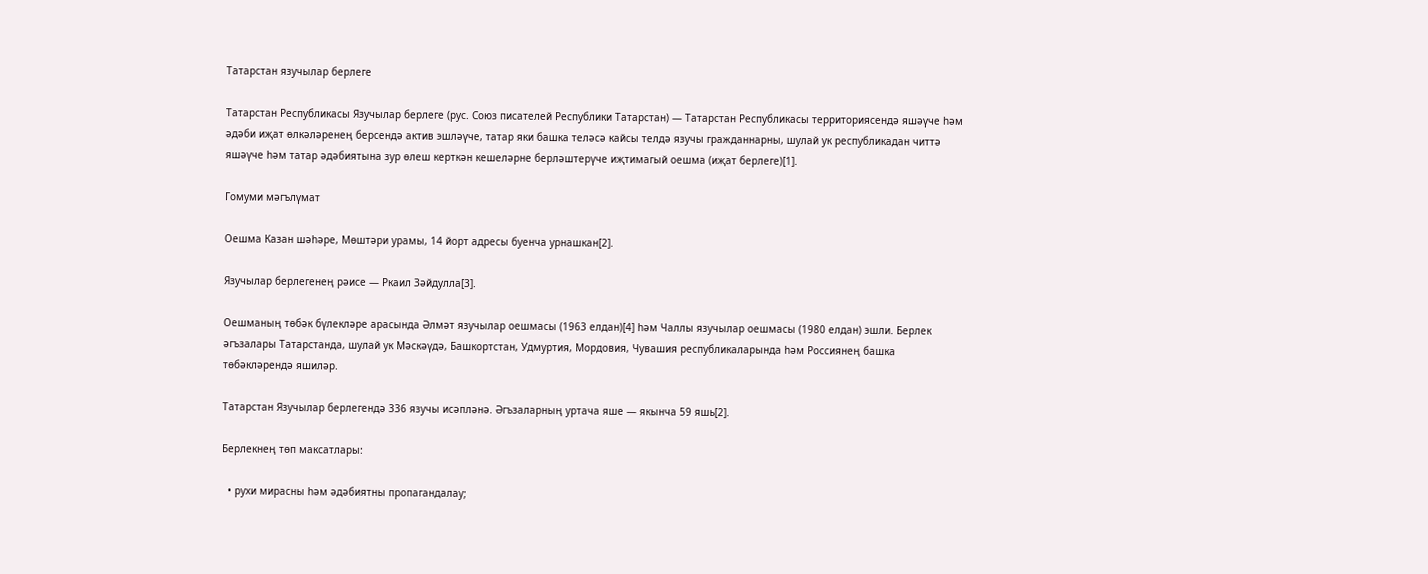Татарстан язучылар берлеге

Татарстан Республикасы Язучылар берлеге (рус. Союз писателей Республики Татарстан) — Татарстан Республикасы территориясендә яшәүче һәм әдәби иҗат өлкәләренең берсендә актив эшләүче, татар яки башка теләсә кайсы телдә язучы гражданнарны, шулай ук республикадан читтә яшәүче һәм татар әдәбиятына зур өлеш керткән кешеләрне берләштерүче иҗтимагый оешма (иҗат берлеге)[1].

Гомуми мәгълүмат

Оешма Казан шәһәре, Мөштәри урамы, 14 йорт адресы буенча урнашкан[2].

Язучылар берлегенең рәисе — Ркаил Зәйдулла[3].

Оешманың төбәк бүлекләре арасында Әлмәт язучылар оешмасы (1963 елдан)[4] һәм Чаллы язучылар оешмасы (1980 елдан) эшли. Берлек әгъзалары Татарстанда, шулай ук Мәскәүдә, Башкортстан, Удмуртия, Мордовия, Чувашия республикаларында һәм Россиянең башка төбәкләрендә яшиләр.

Татарстан Язучылар берлегендә 336 язучы исәпләнә. Әгъзаларның уртача яше — якынча 59 яшь[2].

Берлекнең төп максатлары:

  • рухи мирасны һәм әдәбиятны пропагандалау;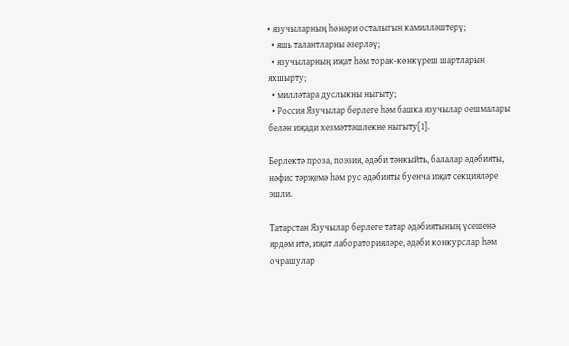• язучыларның һөнәри осталыгын камилләштерү;
  • яшь талантларны әзерләү;
  • язучыларның иҗат һәм торак-көнкүреш шартларын яхшырту;
  • милләтара дуслыкны ныгыту;
  • Россия Язучылар берлеге һәм башка язучылар оешмалары белән иҗади хезмәттәшлекне ныгыту[1].

Берлектә проза, поэзия, әдәби тәнкыйть, балалар әдәбияты, нәфис тәрҗемә һәм рус әдәбияты буенча иҗат секцияләре эшли.

Татарстан Язучылар берлеге татар әдәбиятының үсешенә ярдәм итә, иҗат лабораторияләре, әдәби конкурслар һәм очрашулар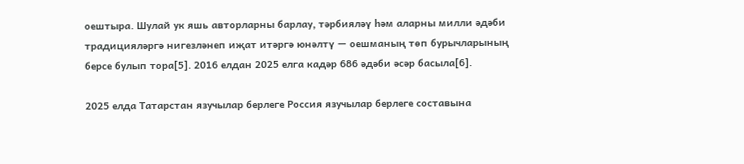оештыра. Шулай ук яшь авторларны барлау, тәрбияләү һәм аларны милли әдәби традицияләргә нигезләнеп иҗат итәргә юнәлтү — оешманың төп бурычларының берсе булып тора[5]. 2016 елдан 2025 елга кадәр 686 әдәби әсәр басыла[6].

2025 елда Татарстан язучылар берлеге Россия язучылар берлеге составына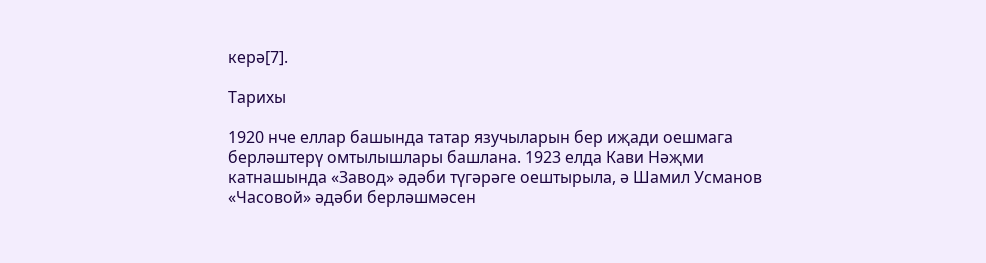керә[7].

Тарихы

1920 нче еллар башында татар язучыларын бер иҗади оешмага берләштерү омтылышлары башлана. 1923 елда Кави Нәҗми катнашында «Завод» әдәби түгәрәге оештырыла, ә Шамил Усманов «Часовой» әдәби берләшмәсен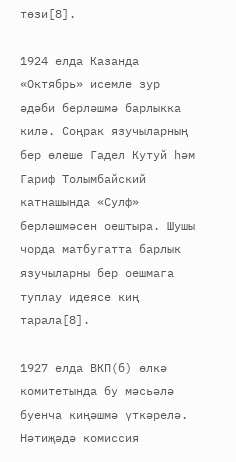төзи[8].

1924 елда Казанда «Октябрь» исемле зур әдәби берләшмә барлыкка килә. Соңрак язучыларның бер өлеше Гадел Кутуй һәм Гариф Толымбайский катнашында «Сулф» берләшмәсен оештыра. Шушы чорда матбугатта барлык язучыларны бер оешмага туплау идеясе киң тарала[8].

1927 елда ВКП(б) өлкә комитетында бу мәсьәлә буенча киңәшмә үткәрелә. Нәтиҗәдә комиссия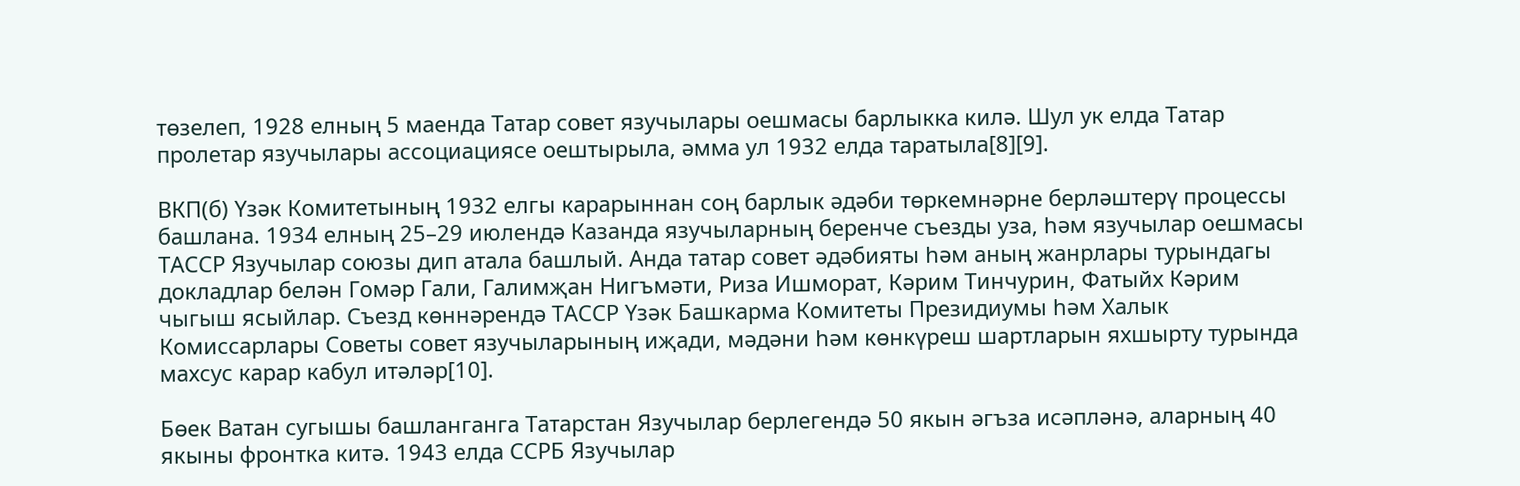төзелеп, 1928 елның 5 маенда Татар совет язучылары оешмасы барлыкка килә. Шул ук елда Татар пролетар язучылары ассоциациясе оештырыла, әмма ул 1932 елда таратыла[8][9].

ВКП(б) Үзәк Комитетының 1932 елгы карарыннан соң барлык әдәби төркемнәрне берләштерү процессы башлана. 1934 елның 25–29 июлендә Казанда язучыларның беренче съезды уза, һәм язучылар оешмасы ТАССР Язучылар союзы дип атала башлый. Анда татар совет әдәбияты һәм аның жанрлары турындагы докладлар белән Гомәр Гали, Галимҗан Нигъмәти, Риза Ишморат, Кәрим Тинчурин, Фатыйх Кәрим чыгыш ясыйлар. Съезд көннәрендә ТАССР Үзәк Башкарма Комитеты Президиумы һәм Халык Комиссарлары Советы совет язучыларының иҗади, мәдәни һәм көнкүреш шартларын яхшырту турында махсус карар кабул итәләр[10].

Бөек Ватан сугышы башланганга Татарстан Язучылар берлегендә 50 якын әгъза исәпләнә, аларның 40 якыны фронтка китә. 1943 елда ССРБ Язучылар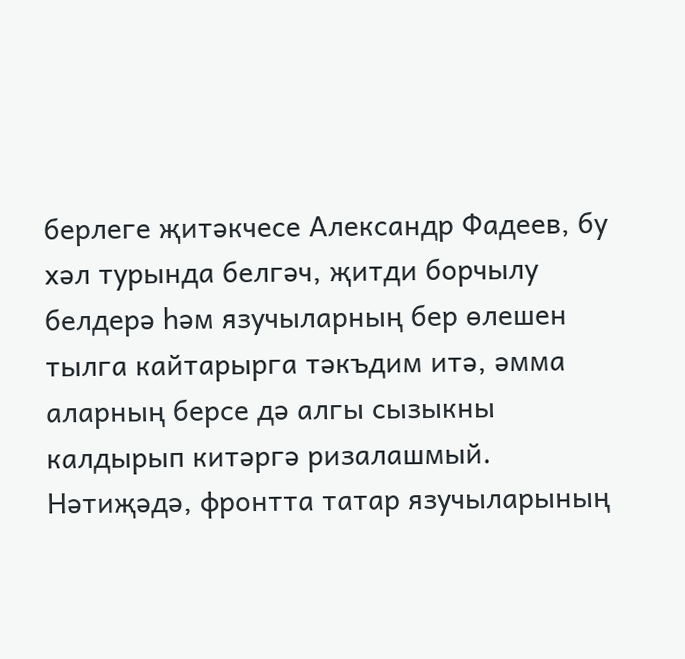берлеге җитәкчесе Александр Фадеев, бу хәл турында белгәч, җитди борчылу белдерә һәм язучыларның бер өлешен тылга кайтарырга тәкъдим итә, әмма аларның берсе дә алгы сызыкны калдырып китәргә ризалашмый. Нәтиҗәдә, фронтта татар язучыларының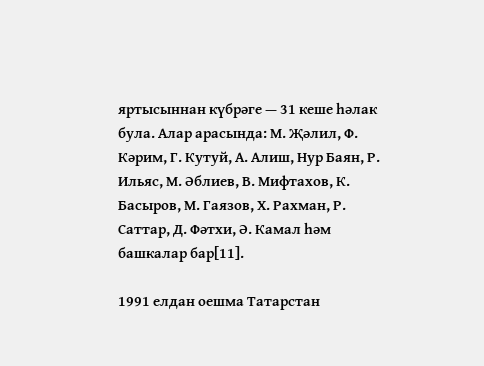яртысыннан күбрәге — 31 кеше һәлак була. Алар арасында: М. Җәлил, Ф. Кәрим, Г. Кутуй, А. Алиш, Нур Баян, Р. Ильяс, М. Әблиев, В. Мифтахов, К. Басыров, М. Гаязов, Х. Рахман, Р. Саттар, Д. Фәтхи, Ә. Камал һәм башкалар бар[11].

1991 елдан оешма Татарстан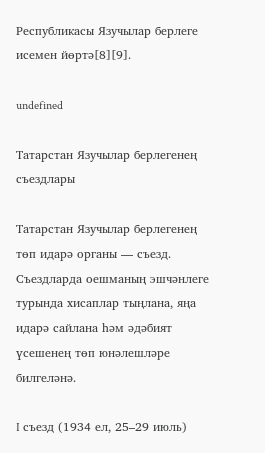Республикасы Язучылар берлеге исемен йөртә[8][9].

undefined

Татарстан Язучылар берлегенең съездлары

Татарстан Язучылар берлегенең төп идарә органы — съезд. Съездларда оешманың эшчәнлеге турында хисаплар тыңлана, яңа идарә сайлана һәм әдәбият үсешенең төп юнәлешләре билгеләнә.

I съезд (1934 ел, 25–29 июль)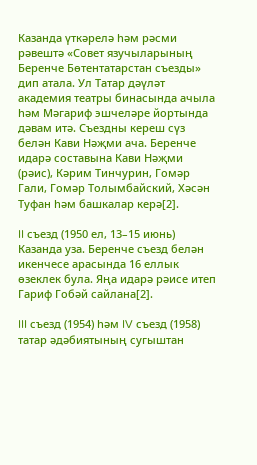Казанда үткәрелә һәм рәсми рәвештә «Совет язучыларының Беренче Бөтентатарстан съезды» дип атала. Ул Татар дәүләт академия театры бинасында ачыла һәм Мәгариф эшчеләре йортында дәвам итә. Съездны кереш сүз белән Кави Нәҗми ача. Беренче идарә составына Кави Нәҗми (рәис), Кәрим Тинчурин, Гомәр Гали, Гомәр Толымбайский, Хәсән Туфан һәм башкалар керә[2].

II съезд (1950 ел, 13–15 июнь) Казанда уза. Беренче съезд белән икенчесе арасында 16 еллык өзеклек була. Яңа идарә рәисе итеп Гариф Гобәй сайлана[2].

III съезд (1954) һәм IV съезд (1958) татар әдәбиятының сугыштан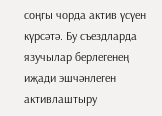соңгы чорда актив үсүен күрсәтә. Бу съездларда язучылар берлегенең иҗади эшчәнлеген активлаштыру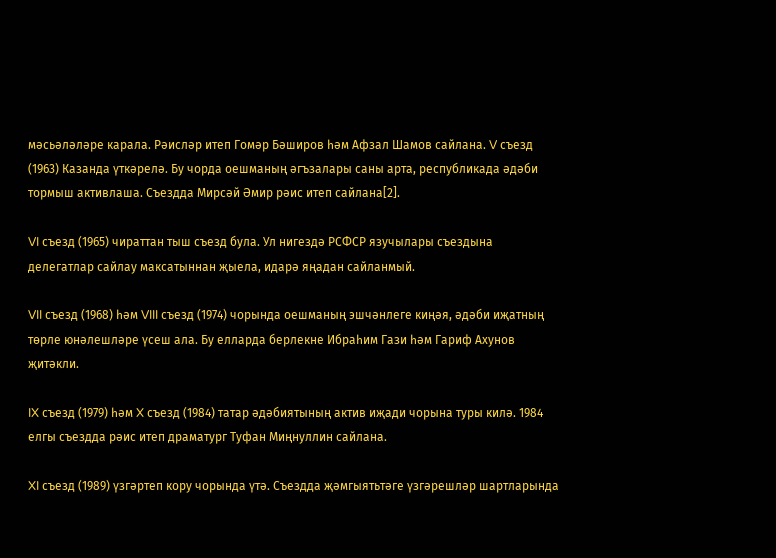мәсьәләләре карала. Рәисләр итеп Гомәр Бәширов һәм Афзал Шамов сайлана. V съезд (1963) Казанда үткәрелә. Бу чорда оешманың әгъзалары саны арта, республикада әдәби тормыш активлаша. Съездда Мирсәй Әмир рәис итеп сайлана[2].

VI съезд (1965) чираттан тыш съезд була. Ул нигездә РСФСР язучылары съездына делегатлар сайлау максатыннан җыела, идарә яңадан сайланмый.

VII съезд (1968) һәм VIII съезд (1974) чорында оешманың эшчәнлеге киңәя, әдәби иҗатның төрле юнәлешләре үсеш ала. Бу елларда берлекне Ибраһим Гази һәм Гариф Ахунов җитәкли.

IX съезд (1979) һәм X съезд (1984) татар әдәбиятының актив иҗади чорына туры килә. 1984 елгы съездда рәис итеп драматург Туфан Миңнуллин сайлана.

XI съезд (1989) үзгәртеп кору чорында үтә. Съездда җәмгыятьтәге үзгәрешләр шартларында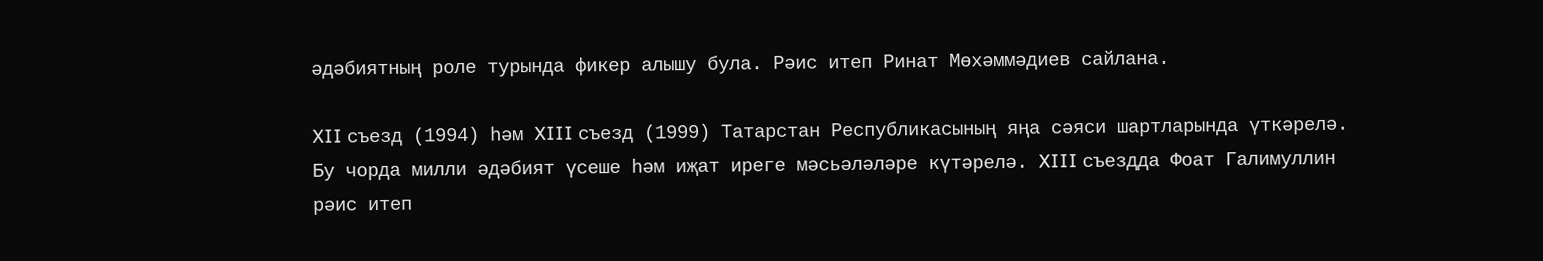әдәбиятның роле турында фикер алышу була. Рәис итеп Ринат Мөхәммәдиев сайлана.

XII съезд (1994) һәм XIII съезд (1999) Татарстан Республикасының яңа сәяси шартларында үткәрелә. Бу чорда милли әдәбият үсеше һәм иҗат иреге мәсьәләләре күтәрелә. XIII съездда Фоат Галимуллин рәис итеп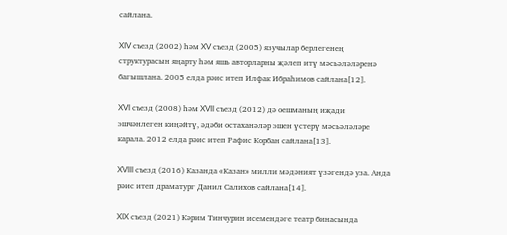сайлана.

XIV съезд (2002) һәм XV съезд (2005) язучылар берлегенең структурасын яңарту һәм яшь авторларны җәлеп итү мәсьәләләренә багышлана. 2005 елда рәис итеп Илфак Ибраһимов сайлана[12].

XVI съезд (2008) һәм XVII съезд (2012) дә оешманың иҗади эшчәнлеген киңәйтү, әдәби остаханәләр эшен үстерү мәсьәләләре карала. 2012 елда рәис итеп Рафис Корбан сайлана[13].

XVIII съезд (2016) Казанда «Казан» милли мәдәният үзәгендә уза. Анда рәис итеп драматург Данил Салихов сайлана[14].

XIX съезд (2021) Кәрим Тинчурин исемендәге театр бинасында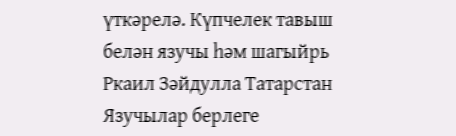үткәрелә. Күпчелек тавыш белән язучы һәм шагыйрь Ркаил Зәйдулла Татарстан Язучылар берлеге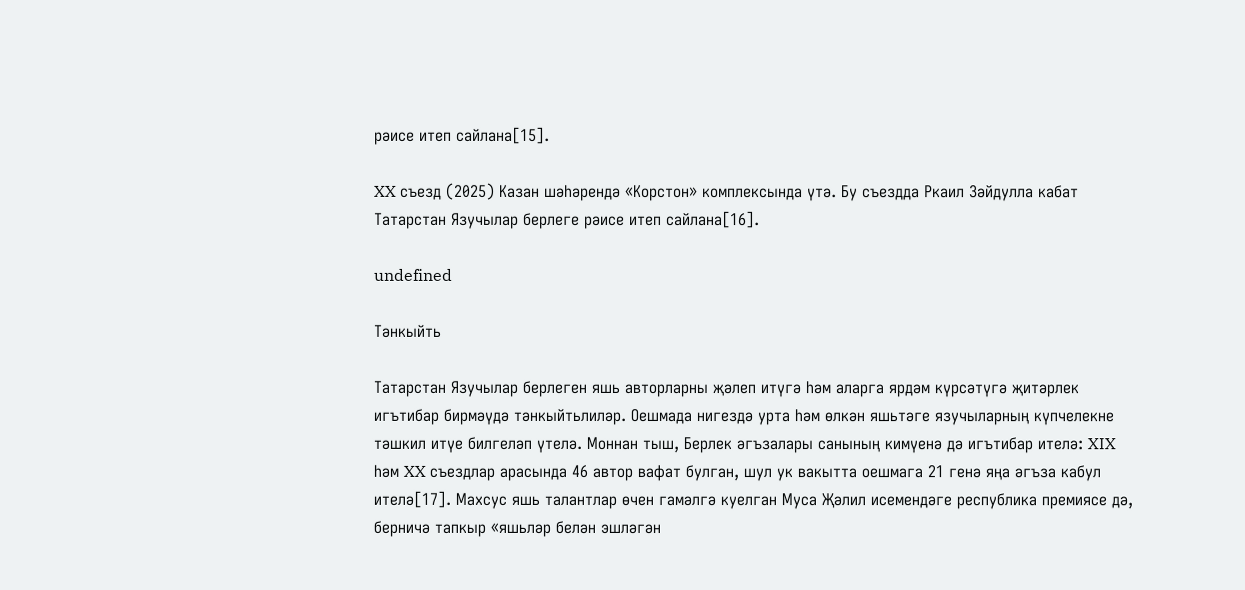рәисе итеп сайлана[15].

XX съезд (2025) Казан шәһәрендә «Корстон» комплексында үтә. Бу съездда Ркаил Зәйдулла кабат Татарстан Язучылар берлеге рәисе итеп сайлана[16].

undefined

Тәнкыйть

Татарстан Язучылар берлеген яшь авторларны җәлеп итүгә һәм аларга ярдәм күрсәтүгә җитәрлек игътибар бирмәүдә тәнкыйтьлиләр. Оешмада нигездә урта һәм өлкән яшьтәге язучыларның күпчелекне тәшкил итүе билгеләп үтелә. Моннан тыш, Берлек әгъзалары санының кимүенә дә игътибар ителә: XIX һәм XX съездлар арасында 46 автор вафат булган, шул ук вакытта оешмага 21 генә яңа әгъза кабул ителә[17]. Махсус яшь талантлар өчен гамәлгә куелган Муса Җәлил исемендәге республика премиясе дә, берничә тапкыр «яшьләр белән эшләгән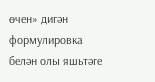өчен» дигән формулировка белән олы яшьтәге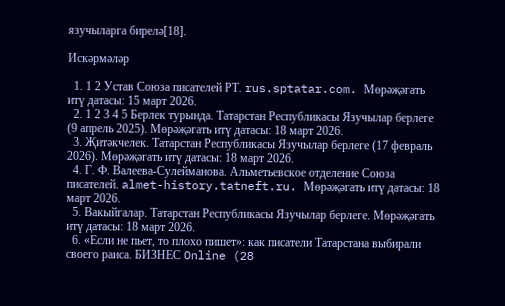язучыларга бирелә[18].

Искәрмәләр

  1. 1 2 Устав Союза писателей РТ. rus.sptatar.com. Мөрәҗәгать итү датасы: 15 март 2026.
  2. 1 2 3 4 5 Берлек турында. Татарстан Республикасы Язучылар берлеге (9 апрель 2025). Мөрәҗәгать итү датасы: 18 март 2026.
  3. Җитәкчелек. Татарстан Республикасы Язучылар берлеге (17 февраль 2026). Мөрәҗәгать итү датасы: 18 март 2026.
  4. Г. Ф. Валеева-Сулейманова. Альметьевское отделение Союза писателей. almet-history.tatneft.ru. Мөрәҗәгать итү датасы: 18 март 2026.
  5. Вакыйгалар. Татарстан Республикасы Язучылар берлеге. Мөрәҗәгать итү датасы: 18 март 2026.
  6. «Если не пьет, то плохо пишет»: как писатели Татарстана выбирали своего раиса. БИЗНЕС Online (28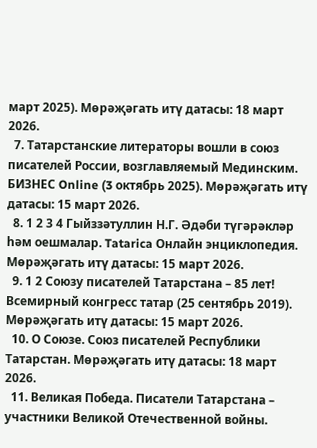март 2025). Мөрәҗәгать итү датасы: 18 март 2026.
  7. Татарстанские литераторы вошли в союз писателей России, возглавляемый Мединским. БИЗНЕС Online (3 октябрь 2025). Мөрәҗәгать итү датасы: 15 март 2026.
  8. 1 2 3 4 Гыйззәтуллин Н.Г. Әдәби түгәрәкләр һәм оешмалар. Tatarica Онлайн энциклопедия. Мөрәҗәгать итү датасы: 15 март 2026.
  9. 1 2 Союзу писателей Татарстана – 85 лет! Всемирный конгресс татар (25 сентябрь 2019). Мөрәҗәгать итү датасы: 15 март 2026.
  10. О Союзе. Союз писателей Республики Татарстан. Мөрәҗәгать итү датасы: 18 март 2026.
  11. Великая Победа. Писатели Татарстана – участники Великой Отечественной войны.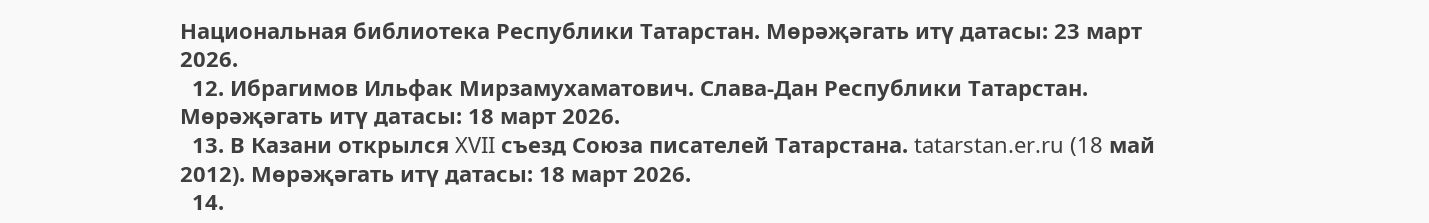Национальная библиотека Республики Татарстан. Мөрәҗәгать итү датасы: 23 март 2026.
  12. Ибрагимов Ильфак Мирзамухаматович. Слава-Дан Республики Татарстан. Мөрәҗәгать итү датасы: 18 март 2026.
  13. В Казани открылся XVII съезд Союза писателей Татарстана. tatarstan.er.ru (18 май 2012). Мөрәҗәгать итү датасы: 18 март 2026.
  14.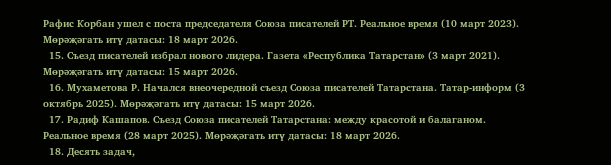Рафис Корбан ушел с поста председателя Союза писателей РТ. Реальное время (10 март 2023). Мөрәҗәгать итү датасы: 18 март 2026.
  15. Съезд писателей избрал нового лидера. Газета «Республика Татарстан» (3 март 2021). Мөрәҗәгать итү датасы: 15 март 2026.
  16. Мухаметова Р. Начался внеочередной съезд Союза писателей Татарстана. Татар-информ (3 октябрь 2025). Мөрәҗәгать итү датасы: 15 март 2026.
  17. Радиф Кашапов. Съезд Союза писателей Татарстана: между красотой и балаганом. Реальное время (28 март 2025). Мөрәҗәгать итү датасы: 18 март 2026.
  18. Десять задач,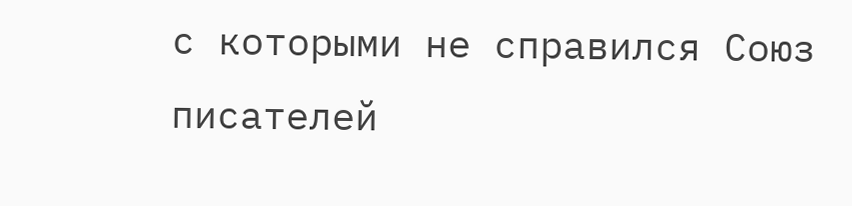с которыми не справился Союз писателей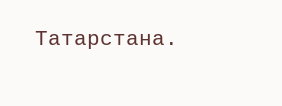Татарстана.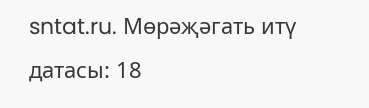sntat.ru. Мөрәҗәгать итү датасы: 18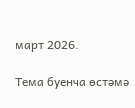март 2026.

Тема буенча өстәмә